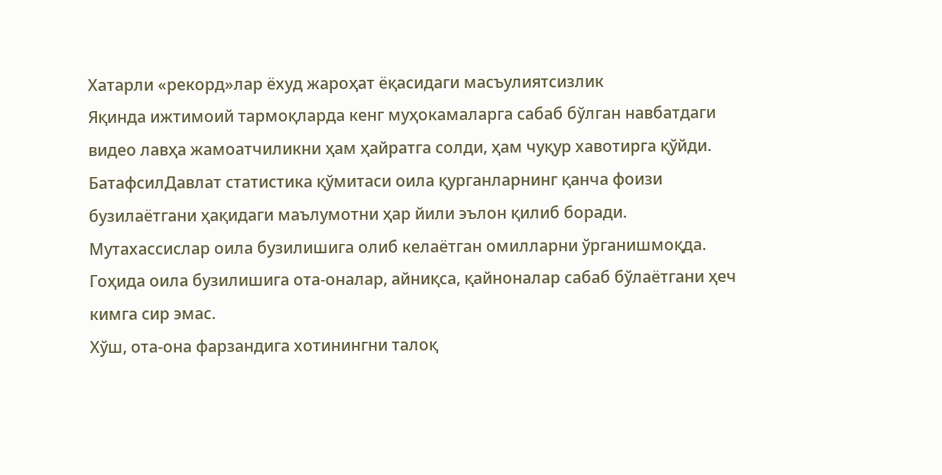Хатарли «рекорд»лар ёхуд жароҳат ёқасидаги масъулиятсизлик
Яқинда ижтимоий тармоқларда кенг муҳокамаларга сабаб бўлган навбатдаги видео лавҳа жамоатчиликни ҳам ҳайратга солди, ҳам чуқур хавотирга қўйди.
БатафсилДавлат статистика қўмитаси оила қурганларнинг қанча фоизи бузилаётгани ҳақидаги маълумотни ҳар йили эълон қилиб боради. Мутахассислар оила бузилишига олиб келаётган омилларни ўрганишмоқда. Гоҳида оила бузилишига ота-оналар, айниқса, қайноналар сабаб бўлаётгани ҳеч кимга сир эмас.
Хўш, ота-она фарзандига хотинингни талоқ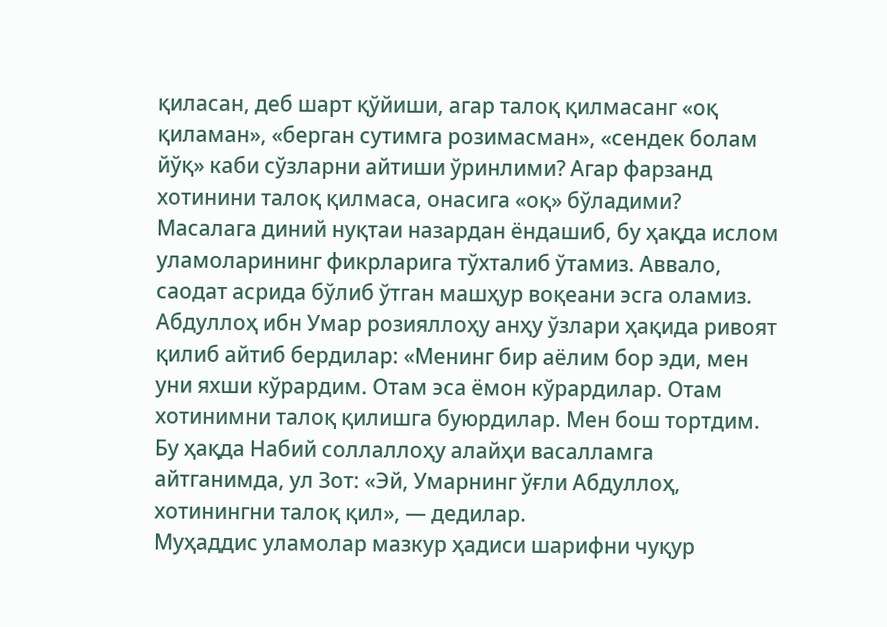қиласан, деб шарт қўйиши, агар талоқ қилмасанг «оқ қиламан», «берган сутимга розимасман», «сендек болам йўқ» каби сўзларни айтиши ўринлими? Агар фарзанд хотинини талоқ қилмаса, онасига «оқ» бўладими?
Масалага диний нуқтаи назардан ёндашиб, бу ҳақда ислом уламоларининг фикрларига тўхталиб ўтамиз. Аввало, саодат асрида бўлиб ўтган машҳур воқеани эсга оламиз.
Абдуллоҳ ибн Умар розияллоҳу анҳу ўзлари ҳақида ривоят қилиб айтиб бердилар: «Менинг бир аёлим бор эди, мен уни яхши кўрардим. Отам эса ёмон кўрардилар. Отам хотинимни талоқ қилишга буюрдилар. Мен бош тортдим. Бу ҳақда Набий соллаллоҳу алайҳи васалламга айтганимда, ул Зот: «Эй, Умарнинг ўғли Абдуллоҳ, хотинингни талоқ қил», — дедилар.
Муҳаддис уламолар мазкур ҳадиси шарифни чуқур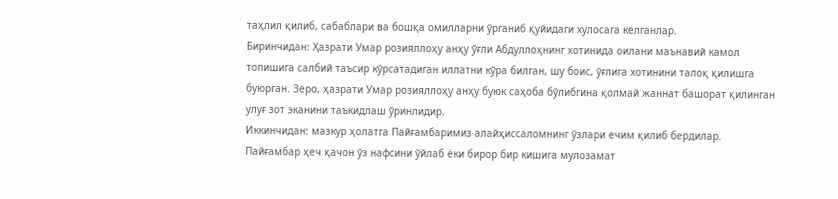таҳлил қилиб, сабаблари ва бошқа омилларни ўрганиб қуйидаги хулосага келганлар.
Биринчидан: Ҳазрати Умар розияллоҳу анҳу ўғли Абдуллоҳнинг хотинида оилани маънавий камол топишига салбий таъсир кўрсатадиган иллатни кўра билган, шу боис, ўғлига хотинини талоқ қилишга буюрган. Зеро, ҳазрати Умар розияллоҳу анҳу буюк саҳоба бўлибгина қолмай жаннат башорат қилинган улуғ зот эканини таъкидлаш ўринлидир.
Иккинчидан: мазкур ҳолатга Пайғамбаримиз алайҳиссаломнинг ўзлари ечим қилиб бердилар. Пайғамбар ҳеч қачон ўз нафсини ўйлаб ёки бирор бир кишига мулозамат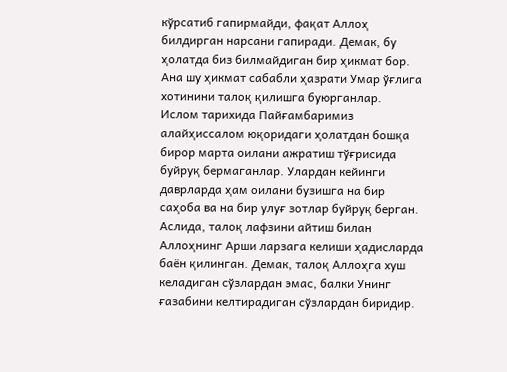кўрсатиб гапирмайди, фақат Аллоҳ билдирган нарсани гапиради. Демак, бу ҳолатда биз билмайдиган бир ҳикмат бор. Ана шу ҳикмат сабабли ҳазрати Умар ўғлига хотинини талоқ қилишга буюрганлар.
Ислом тарихида Пайғамбаримиз алайҳиссалом юқоридаги ҳолатдан бошқа бирор марта оилани ажратиш тўғрисида буйруқ бермаганлар. Улардан кейинги даврларда ҳам оилани бузишга на бир саҳоба ва на бир улуғ зотлар буйруқ берган.
Аслида, талоқ лафзини айтиш билан Аллоҳнинг Арши ларзага келиши ҳадисларда баён қилинган. Демак, талоқ Аллоҳга хуш келадиган сўзлардан эмас, балки Унинг ғазабини келтирадиган сўзлардан биридир.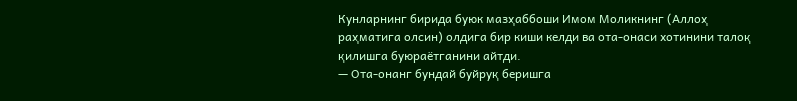Кунларнинг бирида буюк мазҳаббоши Имом Моликнинг (Аллоҳ раҳматига олсин) олдига бир киши келди ва ота-онаси хотинини талоқ қилишга буюраётганини айтди.
— Ота-онанг бундай буйруқ беришга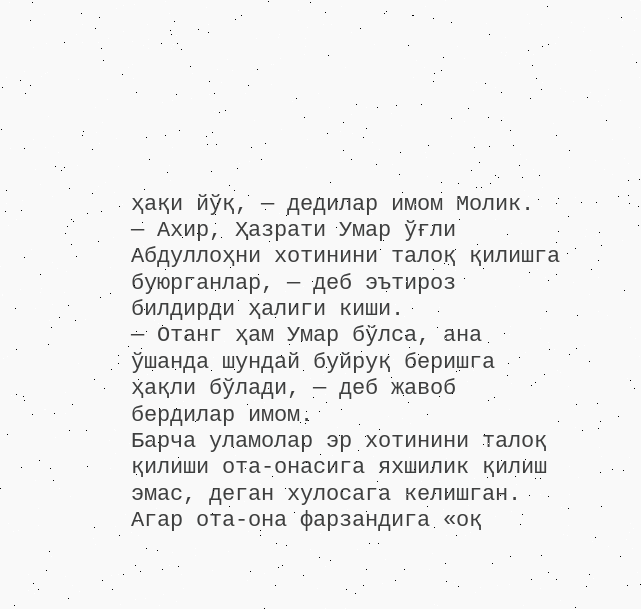ҳақи йўқ, — дедилар имом Молик.
— Ахир, Ҳазрати Умар ўғли Абдуллоҳни хотинини талоқ қилишга буюрганлар, — деб эътироз билдирди ҳалиги киши.
— Отанг ҳам Умар бўлса, ана ўшанда шундай буйруқ беришга ҳақли бўлади, — деб жавоб бердилар имом.
Барча уламолар эр хотинини талоқ қилиши ота-онасига яхшилик қилиш эмас, деган хулосага келишган. Агар ота-она фарзандига «оқ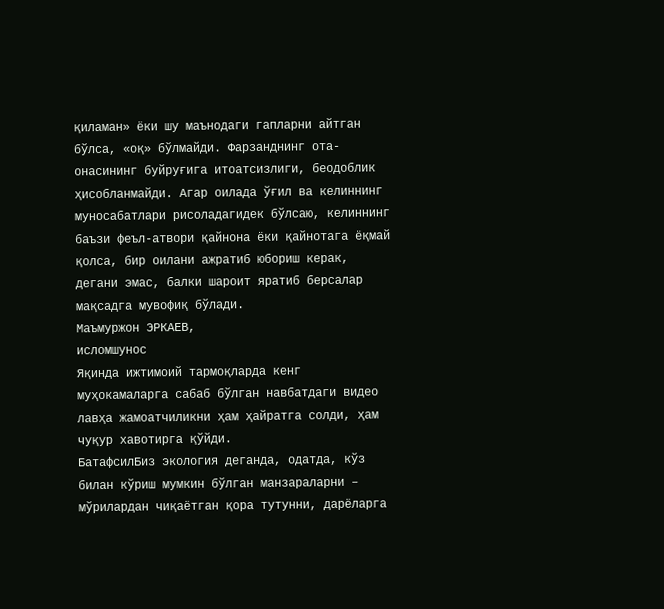қиламан» ёки шу маънодаги гапларни айтган бўлса, «оқ» бўлмайди. Фарзанднинг ота-онасининг буйруғига итоатсизлиги, беодоблик ҳисобланмайди. Агар оилада ўғил ва келиннинг муносабатлари рисоладагидек бўлсаю, келиннинг баъзи феъл-атвори қайнона ёки қайнотага ёқмай қолса, бир оилани ажратиб юбориш керак, дегани эмас, балки шароит яратиб берсалар мақсадга мувофиқ бўлади.
Маъмуржон ЭРКАЕВ,
исломшунос
Яқинда ижтимоий тармоқларда кенг муҳокамаларга сабаб бўлган навбатдаги видео лавҳа жамоатчиликни ҳам ҳайратга солди, ҳам чуқур хавотирга қўйди.
БатафсилБиз экология деганда, одатда, кўз билан кўриш мумкин бўлган манзараларни – мўрилардан чиқаётган қора тутунни, дарёларга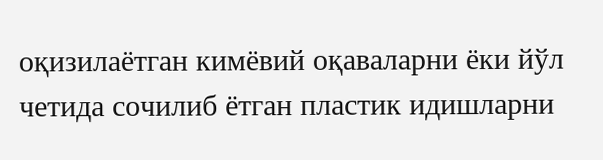оқизилаётган кимёвий оқаваларни ёки йўл четида сочилиб ётган пластик идишларни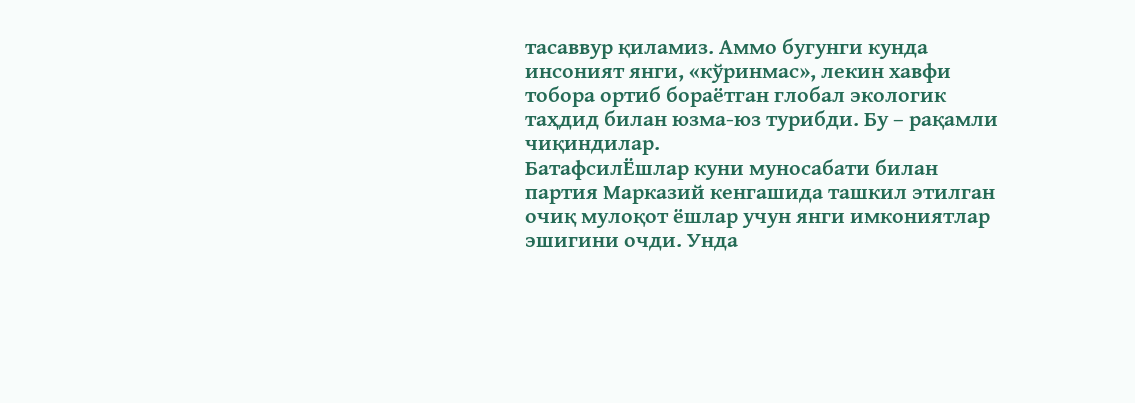тасаввур қиламиз. Аммо бугунги кунда инсоният янги, «кўринмас», лекин хавфи тобора ортиб бораётган глобал экологик таҳдид билан юзма-юз турибди. Бу – рақамли чиқиндилар.
БатафсилЁшлар куни муносабати билан партия Марказий кенгашида ташкил этилган очиқ мулоқот ёшлар учун янги имкониятлар эшигини очди. Унда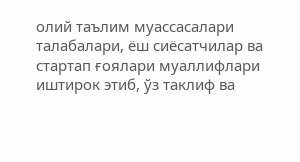олий таълим муассасалари талабалари, ёш сиёсатчилар ва стартап ғоялари муаллифлари иштирок этиб, ўз таклиф ва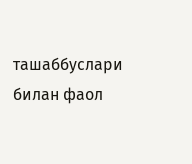ташаббуслари билан фаол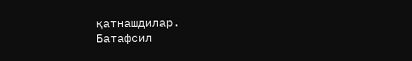қатнашдилар.
Батафсил